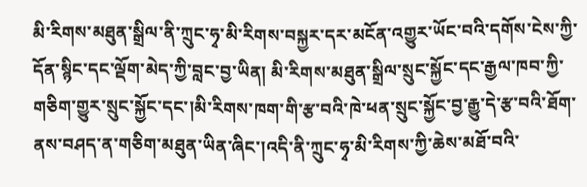མི་རིགས་མཐུན་སྒྲིལ་ནི་ཀྲུང་ཧྭ་མི་རིགས་བསྐྱར་དར་མངོན་འགྱུར་ཡོང་བའི་དགོས་ངེས་ཀྱི་དོན་སྙིང་དང་ལྡོག་མེད་ཀྱི་བླང་བྱ་ཡིན། མི་རིགས་མཐུན་སྒྲིལ་སྲུང་སྐྱོང་དང་རྒྱལ་ཁབ་ཀྱི་གཅིག་གྱུར་སྲུང་སྐྱོང་དང་།མི་རིགས་ཁག་གི་རྩ་བའི་ཁེ་ཕན་སྲུང་སྐྱོང་བྱ་རྒྱུ་དེ་རྩ་བའི་ཐོག་ནས་བཤད་ན་གཅིག་མཐུན་ཡིན་ཞིང་།འདི་ནི་ཀྲུང་ཧྭ་མི་རིགས་ཀྱི་ཆེས་མཐོ་བའི་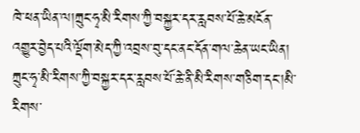ཁེ་ཕན་ཡིན་ལ།ཀྲུང་ཧྭ་མི་རིགས་ཀྱི་བསྐྱར་དར་རླབས་པོ་ཆེ་མངོན་འགྱུར་བྱེད་པའི་ལྡོག་མེད་ཀྱི་འབྲས་བུ་དང་ནང་དོན་གལ་ཆེན་ཡང་ཡིན། ཀྲུང་ཧྭ་མི་རིགས་ཀྱི་བསྐྱར་དར་རླབས་པོ་ཆེ་ནི་མི་རིགས་གཅིག་དང་།མི་རིགས་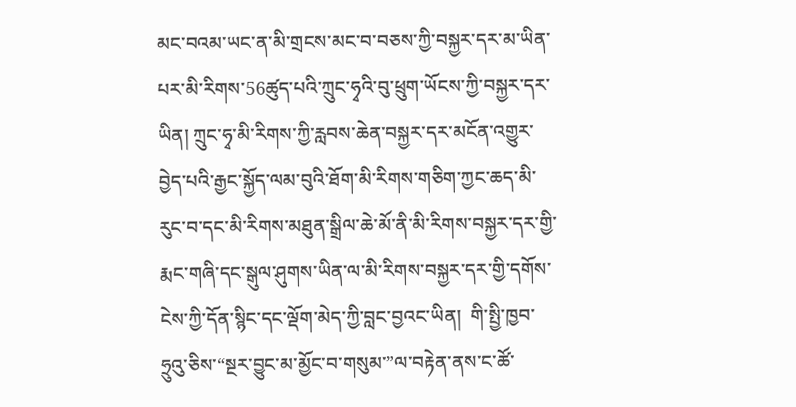མང་བའམ་ཡང་ན་མི་གྲངས་མང་བ་བཅས་ཀྱི་བསྐྱར་དར་མ་ཡིན་པར་མི་རིགས་56ཚུད་པའི་ཀྲུང་ཧྭའི་བུ་ཕྲུག་ཡོངས་ཀྱི་བསྐྱར་དར་ཡིན། ཀྲུང་ཧྭ་མི་རིགས་ཀྱི་རླབས་ཆེན་བསྐྱར་དར་མངོན་འགྱུར་བྱེད་པའི་རྒྱང་སྐྱོད་ལམ་བུའི་ཐོག་མི་རིགས་གཅིག་ཀྱང་ཆད་མི་རུང་བ་དང་མི་རིགས་མཐུན་སྒྲིལ་ཆེ་མོ་ནི་མི་རིགས་བསྐྱར་དར་གྱི་རྨང་གཞི་དང་སྒུལ་ཤུགས་ཡིན་ལ་མི་རིགས་བསྐྱར་དར་གྱི་དགོས་ངེས་ཀྱི་དོན་སྙིང་དང་ལྡོག་མེད་ཀྱི་བླང་བྱའང་ཡིན།  གི་སྤྱི་ཁྱབ་ཧྲུའུ་ཅིས་“སྔར་བྱུང་མ་མྱོང་བ་གསུམ་”ལ་བརྟེན་ནས་ང་ཚོ་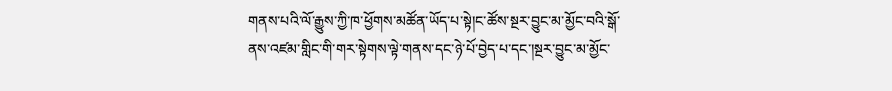གནས་པའི་ལོ་རྒྱུས་ཀྱི་ཁ་ཕྱོགས་མཚོན་ཡོད་པ་སྟེ།ང་ཚོས་སྔར་བྱུང་མ་མྱོང་བའི་སྒོ་ནས་འཛམ་གླིང་གི་གར་སྟེགས་ལྟེ་གནས་དང་ཉེ་པོ་བྱེད་པ་དང་།སྔར་བྱུང་མ་མྱོང་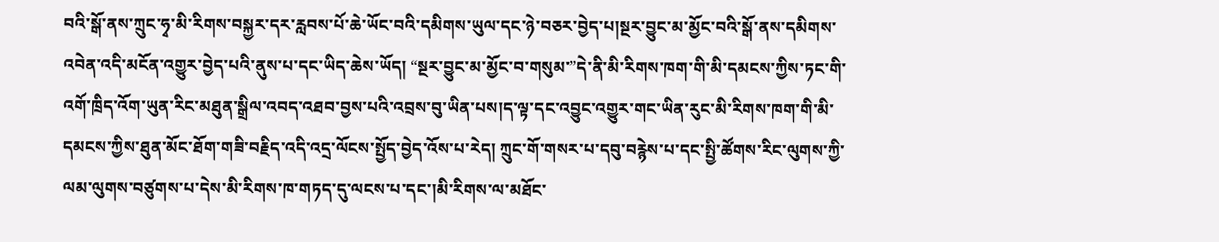བའི་སྒོ་ནས་ཀྲུང་ཧྭ་མི་རིགས་བསྐྱར་དར་རླབས་པོ་ཆེ་ཡོང་བའི་དམིགས་ཡུལ་དང་ཉེ་བཅར་བྱེད་པ།སྔར་བྱུང་མ་མྱོང་བའི་སྒོ་ནས་དམིགས་འབེན་འདི་མངོན་འགྱུར་བྱེད་པའི་ནུས་པ་དང་ཡིད་ཆེས་ཡོད། “སྔར་བྱུང་མ་མྱོང་བ་གསུམ་”དེ་ནི་མི་རིགས་ཁག་གི་མི་དམངས་ཀྱིས་ཏང་གི་འགོ་ཁྲིད་འོག་ཡུན་རིང་མཐུན་སྒྲིལ་འབད་འཐབ་བྱས་པའི་འབྲས་བུ་ཡིན་པས།ད་ལྟ་དང་འབྱུང་འགྱུར་གང་ཡིན་རུང་མི་རིགས་ཁག་གི་མི་དམངས་ཀྱིས་ཐུན་མོང་ཐོག་གཟི་བརྗིད་འདི་འདྲ་ལོངས་སྤྱོད་བྱེད་འོས་པ་རེད། ཀྲུང་གོ་གསར་པ་དབུ་བརྙེས་པ་དང་སྤྱི་ཚོགས་རིང་ལུགས་ཀྱི་ལམ་ལུགས་བཙུགས་པ་དེས་མི་རིགས་ཁ་གཏད་དུ་ལངས་པ་དང་།མི་རིགས་ལ་མཐོང་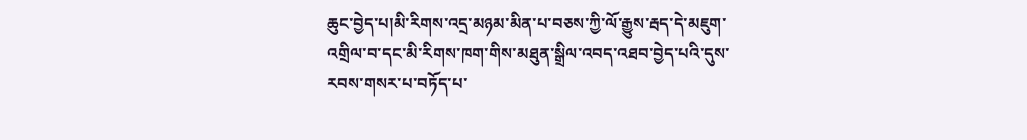ཆུང་བྱེད་པ།མི་རིགས་འདྲ་མཉམ་མིན་པ་བཅས་ཀྱི་ལོ་རྒྱུས་རྦད་དེ་མཇུག་འགྲིལ་བ་དང་མི་རིགས་ཁག་གིས་མཐུན་སྒྲིལ་འབད་འཐབ་བྱེད་པའི་དུས་རབས་གསར་པ་བཏོད་པ་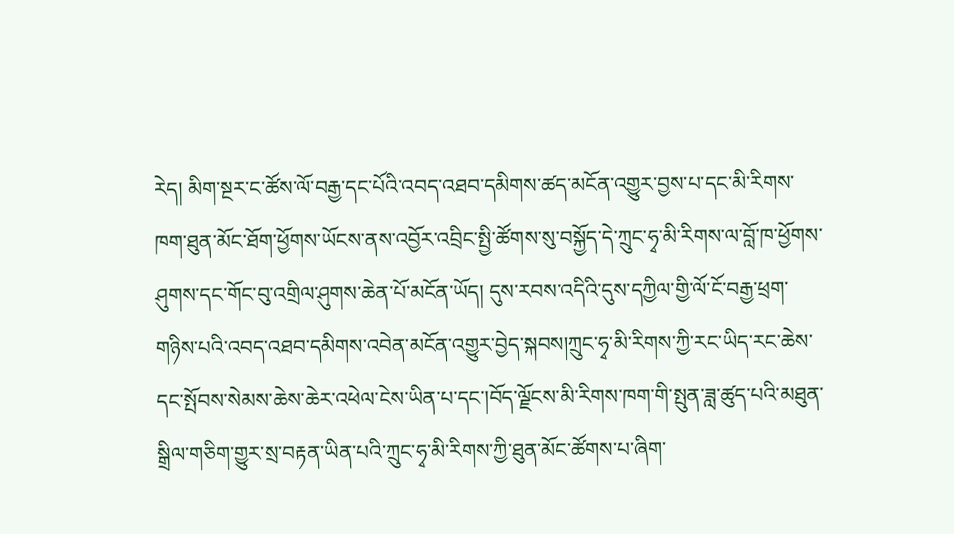རེད། མིག་སྔར་ང་ཚོས་ལོ་བརྒྱ་དང་པོའི་འབད་འཐབ་དམིགས་ཚད་མངོན་འགྱུར་བྱས་པ་དང་མི་རིགས་ཁག་ཐུན་མོང་ཐོག་ཕྱོགས་ཡོངས་ནས་འབྱོར་འབྲིང་སྤྱི་ཚོགས་སུ་བསྐྱོད་དེ་ཀྲུང་ཧྭ་མི་རིགས་ལ་བློ་ཁ་ཕྱོགས་ཤུགས་དང་གོང་བུ་འགྲིལ་ཤུགས་ཆེན་པོ་མངོན་ཡོད། དུས་རབས་འདིའི་དུས་དཀྱིལ་གྱི་ལོ་ངོ་བརྒྱ་ཕྲག་གཉིས་པའི་འབད་འཐབ་དམིགས་འབེན་མངོན་འགྱུར་བྱེད་སྐབས།ཀྲུང་ཧྭ་མི་རིགས་ཀྱི་རང་ཡིད་རང་ཆེས་དང་སྤོབས་སེམས་ཆེས་ཆེར་འཕེལ་ངེས་ཡིན་པ་དང་།བོད་ལྗོངས་མི་རིགས་ཁག་གི་སྤུན་ཟླ་ཚུད་པའི་མཐུན་སྒྲིལ་གཅིག་གྱུར་སྲ་བརྟན་ཡིན་པའི་ཀྲུང་ཧྭ་མི་རིགས་ཀྱི་ཐུན་མོང་ཚོགས་པ་ཞིག་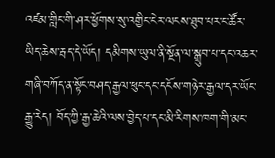འཛམ་གླིང་གི་ཤར་ཕྱོགས་སུ་འགྱིང་ངེར་ལངས་ཐུབ་པར་ང་ཚོར་ཡིད་ཆེས་རྦད་དེ་ཡོད། དམིགས་ཡུལ་ནི་སྔོན་ལ་སྒྲུབ་པ་དང་འཆར་གཞི་བཀོད་ན་སྟོང་བཤད་རྒྱལ་ཕུང་དང་དངོས་གཉེར་རྒྱལ་དར་ཡོང་རྒྱུ་རེད། བོད་ཀྱི་རྒྱ་ཆེའི་ལས་བྱེད་པ་དང་མི་རིགས་ཁག་གི་མང་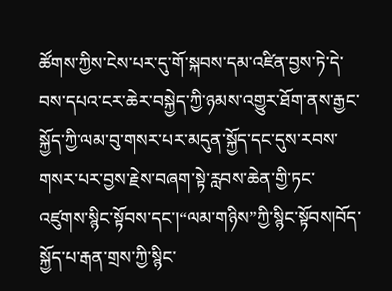ཚོགས་ཀྱིས་ངེས་པར་དུ་གོ་སྐབས་དམ་འཛིན་བྱས་ཏེ་དེ་བས་དཔའ་ངར་ཆེར་བསྐྱེད་ཀྱི་ཉམས་འགྱུར་ཐོག་ནས་རྒྱང་སྐྱོད་ཀྱི་ལམ་བུ་གསར་པར་མདུན་སྐྱོད་དང་དུས་རབས་གསར་པར་བྱས་རྗེས་བཞག་སྟེ་རླབས་ཆེན་གྱི་ཏང་འཛུགས་སྙིང་སྟོབས་དང་།“ལམ་གཉིས”ཀྱི་སྙིང་སྟོབས།བོད་སྐྱོད་པ་རྒན་གྲས་ཀྱི་སྙིང་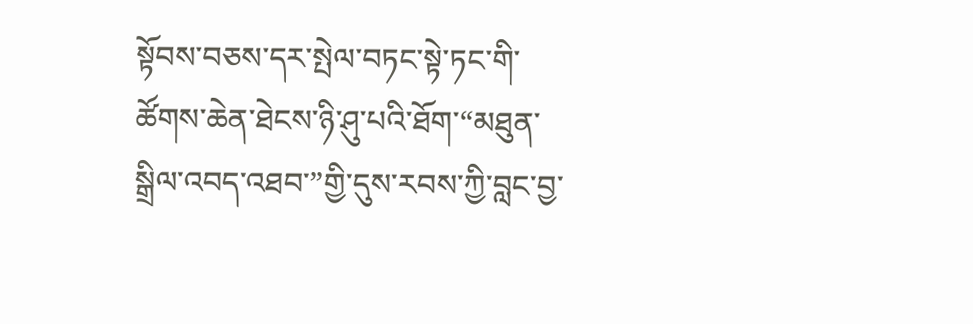སྟོབས་བཅས་དར་སྤེལ་བཏང་སྟེ་ཏང་གི་ཚོགས་ཆེན་ཐེངས་ཉི་ཤུ་པའི་ཐོག་“མཐུན་སྒྲིལ་འབད་འཐབ་”གྱི་དུས་རབས་ཀྱི་བླང་བྱ་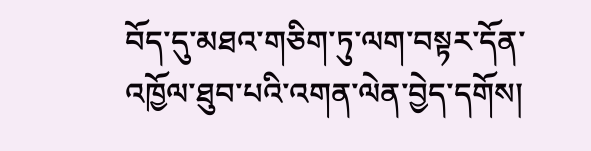བོད་དུ་མཐའ་གཅིག་ཏུ་ལག་བསྟར་དོན་འཁྱོལ་ཐུབ་པའི་འགན་ལེན་བྱེད་དགོས།